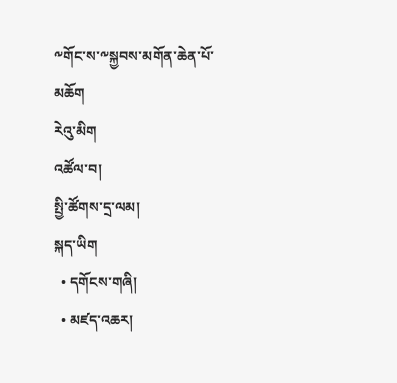༸གོང་ས་༸སྐྱབས་མགོན་ཆེན་པོ་མཆོག
རེའུ་མིག
འཚོལ་བ།
སྤྱི་ཚོགས་དྲ་ལམ།
སྐད་ཡིག
  • དགོངས་གཞི།
  • མཛད་འཆར།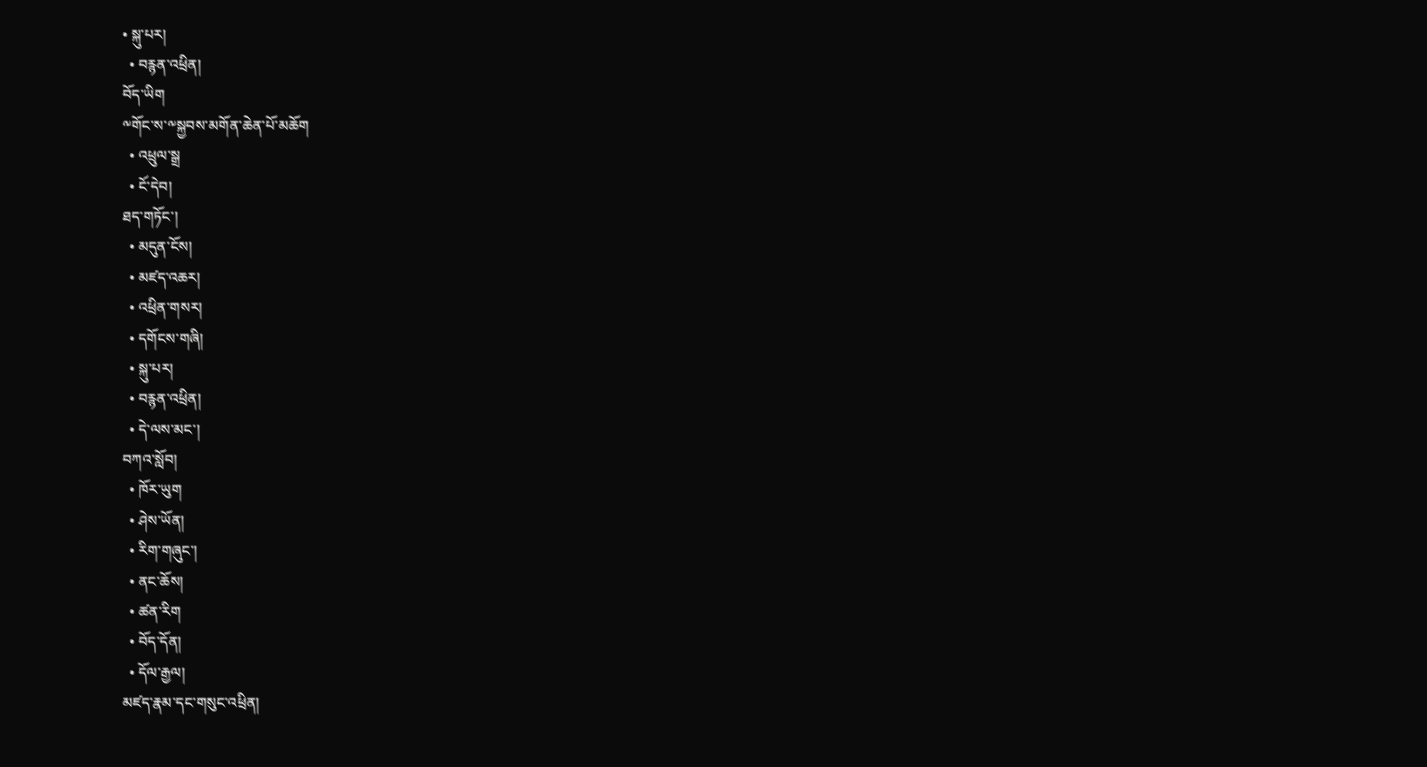• སྐུ་པར།
  • བརྙན་འཕྲིན།
བོད་ཡིག
༸གོང་ས་༸སྐྱབས་མགོན་ཆེན་པོ་མཆོག
  • འཕྲུལ་སྒྲ
  • ངོ་དེབ།
ཐད་གཏོང་།
  • མདུན་ངོས།
  • མཛད་འཆར།
  • འཕྲིན་གསར།
  • དགོངས་གཞི།
  • སྐུ་པར།
  • བརྙན་འཕྲིན།
  • དེ་ལས་མང་།
བཀའ་སློབ།
  • ཁོར་ཡུག
  • ཤེས་ཡོན།
  • རིག་གཞུང་།
  • ནང་ཆོས།
  • ཚན་རིག
  • བོད་དོན།
  • དོལ་རྒྱལ།
མཛད་རྣམ་དང་གསུང་འཕྲིན།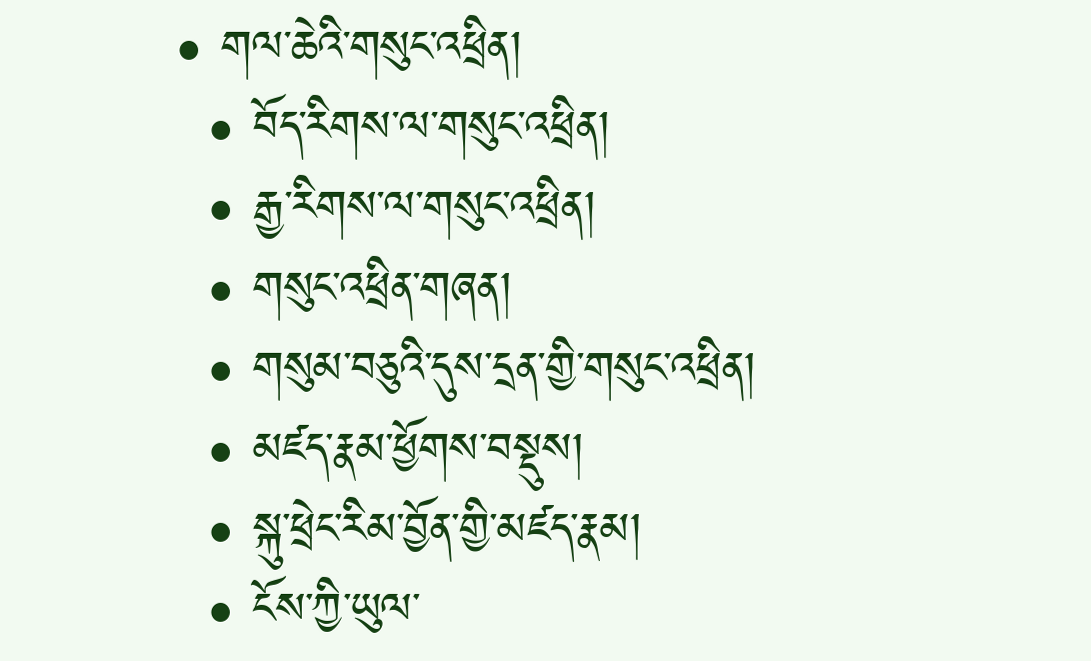• གལ་ཆེའི་གསུང་འཕྲིན།
  • བོད་རིགས་ལ་གསུང་འཕྲིན།
  • རྒྱ་རིགས་ལ་གསུང་འཕྲིན།
  • གསུང་འཕྲིན་གཞན།
  • གསུམ་བཅུའི་དུས་དྲན་གྱི་གསུང་འཕྲིན།
  • མཛད་རྣམ་ཕྱོགས་བསྡུས།
  • སྐུ་ཕྲེང་རིམ་བྱོན་གྱི་མཛད་རྣམ།
  • ངོས་ཀྱི་ཡུལ་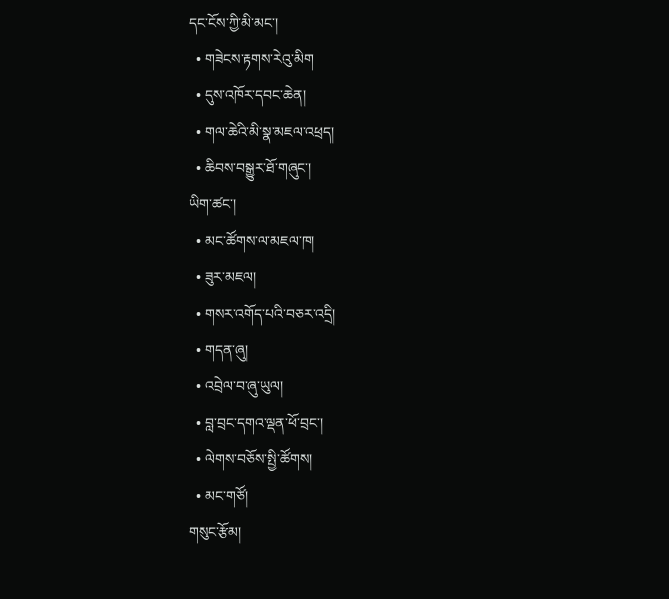དང་ངོས་ཀྱི་མི་མང་།
  • གཟེངས་རྟགས་རེའུ་མིག
  • དུས་འཁོར་དབང་ཆེན།
  • གལ་ཆེའི་མི་སྣ་མཇལ་འཕྲད།
  • ཆིབས་བསྒྱུར་ཐོ་གཞུང་།
ཡིག་ཚང་།
  • མང་ཚོགས་ལ་མཇལ་ཁ།
  • ཟུར་མཇལ།
  • གསར་འགོད་པའི་བཅར་འདྲི།
  • གདན་ཞུ།
  • འབྲེལ་བ་ཞུ་ཡུལ།
  • བླ་བྲང་དགའ་ལྡན་ཕོ་བྲང་།
  • ལེགས་བཅོས་སྤྱི་ཚོགས།
  • མང་གཙོ།
གསུང་རྩོམ།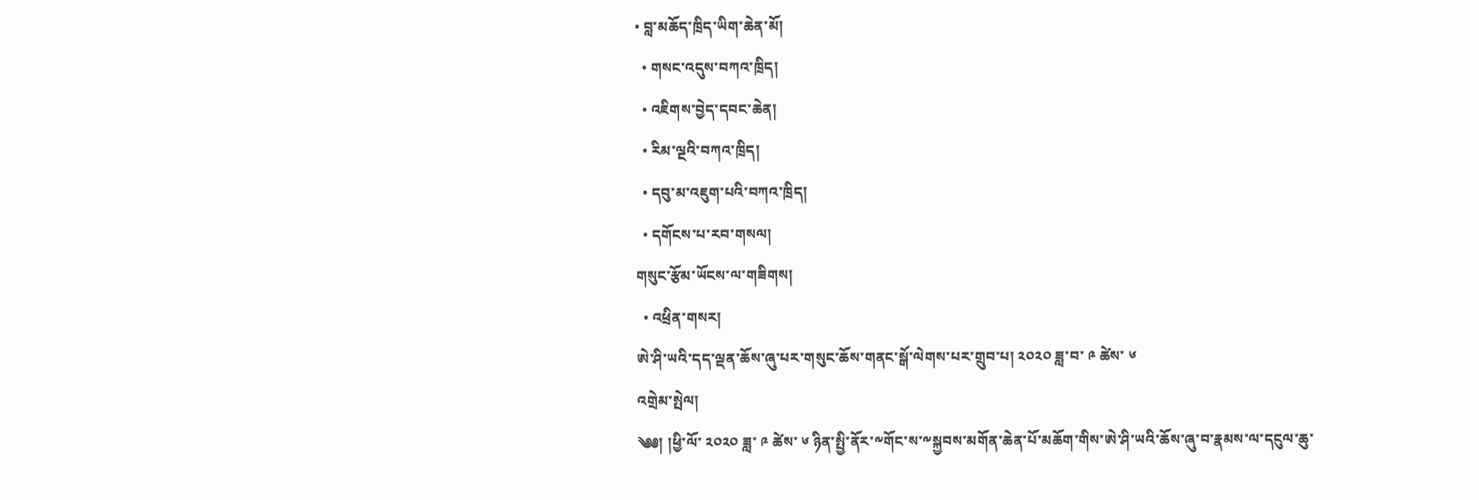• བླ་མཆོད་ཁྲིད་ཡིག་ཆེན་མོ།
  • གསང་འདུས་བཀའ་ཁྲིད།
  • འཇིགས་བྱེད་དབང་ཆེན།
  • རིམ་ལྔའི་བཀའ་ཁྲིད།
  • དབུ་མ་འཇུག་པའི་བཀའ་ཁྲིད།
  • དགོངས་པ་རབ་གསལ།
གསུང་རྩོམ་ཡོངས་ལ་གཟིགས།
  • འཕྲིན་གསར།
ཨེ་ཤི་ཡའི་དད་ལྡན་ཆོས་ཞུ་པར་གསུང་ཆོས་གནང་སྒོ་ལེགས་པར་གྲུབ་པ། ༢༠༢༠ ཟླ་བ་ ༩ ཚེས་ ༦
འགྲེམ་སྤེལ།
༄༅། །ཕྱི་ལོ་ ༢༠༢༠ ཟླ་ ༩ ཚེས་ ༦ ཉིན་སྤྱི་ནོར་༸གོང་ས་༸སྐྱབས་མགོན་ཆེན་པོ་མཆོག་གིས་ཨེ་ཤི་ཡའི་ཆོས་ཞུ་བ་རྣམས་ལ་དངུལ་ཆུ་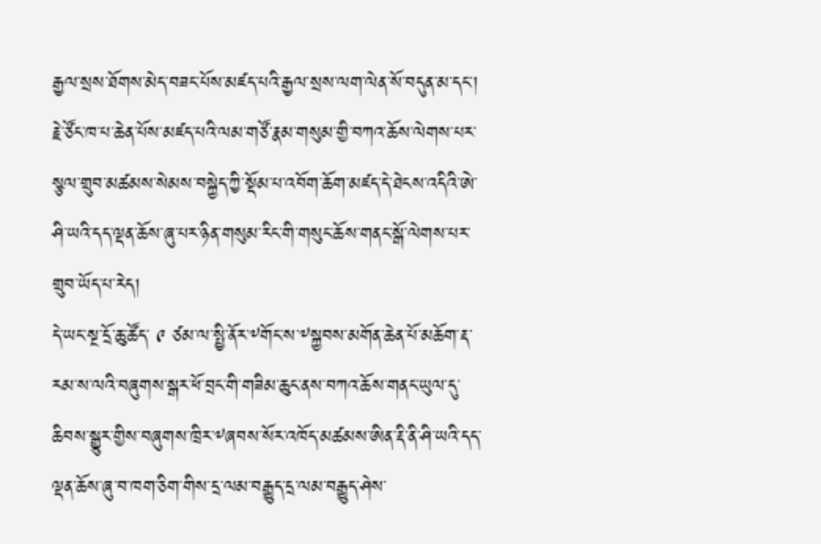རྒྱལ་སྲས་ཐོགས་མེད་བཟང་པོས་མཛད་པའི་རྒྱལ་སྲས་ལག་ལེན་སོ་བདུན་མ་དང་། རྗེ་ཙོང་ཁ་པ་ཆེན་པོས་མཛད་པའི་ལམ་གཙོ་རྣམ་གསུམ་གྱི་བཀའ་ཆོས་ལེགས་པར་སྩལ་གྲུབ་མཚམས་སེམས་བསྐྱེད་ཀྱི་སྡོམ་པ་འབོག་ཆོག་མཛད་དེ་ཐེངས་འདིའི་ཨེ་ཤི་ཡའི་དད་ལྡན་ཆོས་ཞུ་པར་ཉིན་གསུམ་རིང་གི་གསུང་ཆོས་གནང་སྒོ་ལེགས་པར་གྲུབ་ཡོད་པ་རེད།
དེ་ཡང་སྔ་དྲོ་ཆུ་ཚོད་ ༩ ཙམ་ལ་སྤྱི་ནོར་༸གོང་ས་༸སྐྱབས་མགོན་ཆེན་པོ་མཆོག་རྡ་རམ་ས་ལའི་བཞུགས་སྒར་ཕོ་བྲང་གི་གཟིམ་ཆུང་ནས་བཀའ་ཆོས་གནང་ཡུལ་དུ་ཆིབས་སྒྱུར་གྱིས་བཞུགས་ཁྲིར་༸ཞབས་སོར་འཁོད་མཚམས་ཨིན་རྡི་ནི་ཤི་ཡའི་དད་ལྡན་ཆོས་ཞུ་བ་ཁག་ཅིག་གིས་དྲ་ལམ་བརྒྱུད་དྲ་ལམ་བརྒྱུད་ཤེས་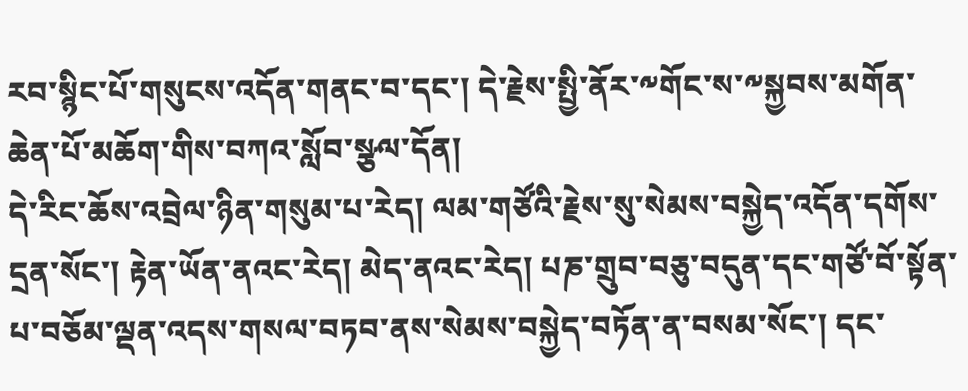རབ་སྙིང་པོ་གསུངས་འདོན་གནང་བ་དང་། དེ་རྗེས་སྤྱི་ནོར་༸གོང་ས་༸སྐྱབས་མགོན་ཆེན་པོ་མཆོག་གིས་བཀའ་སློབ་སྩལ་དོན།
དེ་རིང་ཆོས་འབྲེལ་ཉིན་གསུམ་པ་རེད། ལམ་གཙོའི་རྗེས་སུ་སེམས་བསྐྱེད་འདོན་དགོས་དྲན་སོང་། རྟེན་ཡོན་ནའང་རེད། མེད་ནའང་རེད། པཎ་གྲུབ་བཅུ་བདུན་དང་གཙོ་བོ་སྟོན་པ་བཅོམ་ལྡན་འདས་གསལ་བཏབ་ནས་སེམས་བསྐྱེད་བཏོན་ན་བསམ་སོང་། དང་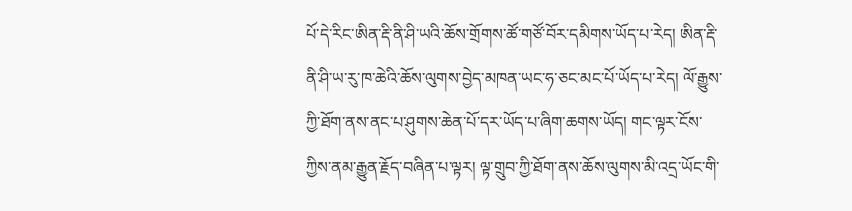པོ་དེ་རིང་ཨིན་རྡི་ནི་ཤི་ཡའི་ཆོས་གྲོགས་ཚོ་གཙོ་བོར་དམིགས་ཡོད་པ་རེད། ཨིན་རྡི་ནི་ཤི་ཡ་རུ་ཁ་ཆེའི་ཆོས་ལུགས་བྱེད་མཁན་ཡང་ཧ་ཅང་མང་པོ་ཡོད་པ་རེད། ལོ་རྒྱུས་ཀྱི་ཐོག་ནས་ནང་པ་ཤུགས་ཆེན་པོ་དར་ཡོད་པ་ཞིག་ཆགས་ཡོད། གང་ལྟར་ངོས་ཀྱིས་ནམ་རྒྱུན་རྗོད་བཞིན་པ་ལྟར། ལྟ་གྲུབ་ཀྱི་ཐོག་ནས་ཆོས་ལུགས་མི་འདྲ་ཡོང་གི་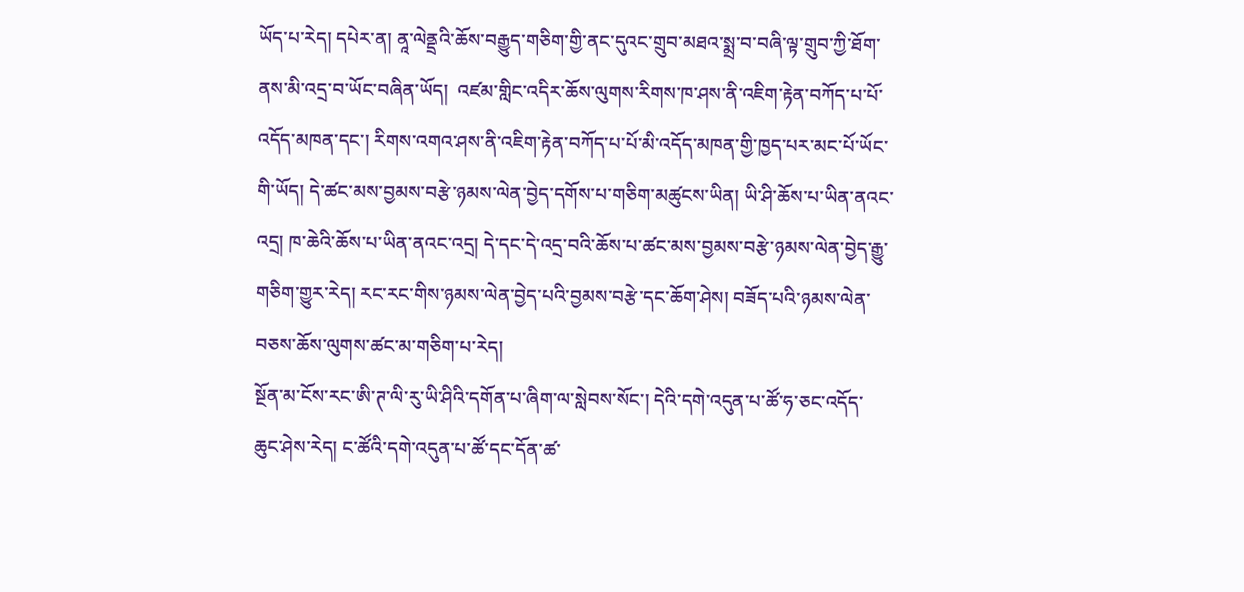ཡོད་པ་རེད། དཔེར་ན། ནཱ་ལེནྡྲའི་ཆོས་བརྒྱུད་གཅིག་གྱི་ནང་དུའང་གྲུབ་མཐའ་སྨྲ་བ་བཞི་ལྟ་གྲུབ་ཀྱི་ཐོག་ནས་མི་འདྲ་བ་ཡོང་བཞིན་ཡོད།  འཛམ་གླིང་འདིར་ཆོས་ལུགས་རིགས་ཁ་ཤས་ནི་འཇིག་རྟེན་བཀོད་པ་པོ་འདོད་མཁན་དང་། རིགས་འགའ་ཤས་ནི་འཇིག་རྟེན་བཀོད་པ་པོ་མི་འདོད་མཁན་གྱི་ཁྱད་པར་མང་པོ་ཡོང་གི་ཡོད། དེ་ཚང་མས་བྱམས་བརྩེ་ཉམས་ལེན་བྱེད་དགོས་པ་གཅིག་མཚུངས་ཡིན། ཡི་ཤི་ཆོས་པ་ཡིན་ནའང་འདྲ། ཁ་ཆེའི་ཆོས་པ་ཡིན་ནའང་འདྲ། དེ་དང་དེ་འདྲ་བའི་ཆོས་པ་ཚང་མས་བྱམས་བརྩེ་ཉམས་ལེན་བྱེད་རྒྱུ་གཅིག་གྱུར་རེད། རང་རང་གིས་ཉམས་ལེན་བྱེད་པའི་བྱམས་བརྩེ་དང་ཆོག་ཤེས། བཟོད་པའི་ཉམས་ལེན་བཅས་ཆོས་ལུགས་ཚང་མ་གཅིག་པ་རེད།
སྔོན་མ་ངོས་རང་ཨི་ཊ་ལི་རུ་ཡི་ཤིའི་དགོན་པ་ཞིག་ལ་སླེབས་སོང་། དེའི་དགེ་འདུན་པ་ཚོ་ཧ་ཅང་འདོད་ཆུང་ཤེས་རེད། ང་ཚོའི་དགེ་འདུན་པ་ཚོ་དང་དོན་ཚ་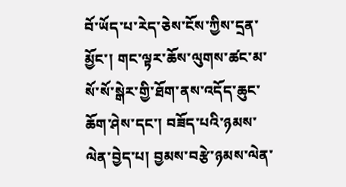བོ་ཡོད་པ་རེད་ཅེས་ངོས་ཀྱིས་དྲན་མྱོང་། གང་ལྟར་ཆོས་ལུགས་ཚང་མ་སོ་སོ་སྒེར་གྱི་ཐོག་ནས་འདོད་ཆུང་ཆོག་ཤེས་དང་། བཟོད་པའི་ཉམས་ལེན་བྱེད་པ། བྱམས་བརྩེ་ཉམས་ལེན་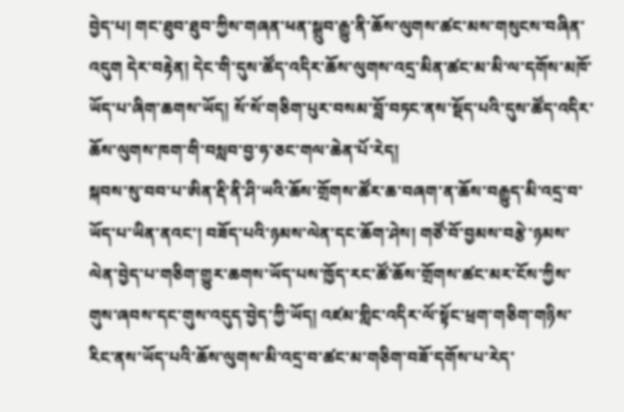བྱེད་པ། གང་ཐུབ་ཐུབ་ཀྱིས་གཞན་ཕན་སྒྲུབ་རྒྱུ་ནི་ཆོས་ལུགས་ཚང་མས་གསུངས་བཞིན་འདུག དེར་བརྟེན། དེང་གི་དུས་ཚོད་འདིར་ཆོས་ལུགས་འདྲ་མིན་ཚང་མ་མི་ལ་དགོས་མཁོ་ཡོད་པ་ཞིག་ཆགས་ཡོད། སོ་སོ་གཅིག་པུར་བསམ་བློ་བཏང་ནས་སྡོད་པའི་དུས་ཚོད་འདིར་ཆོས་ལུགས་ཁག་གི་བསླབ་བྱ་ཧ་ཅང་གལ་ཆེན་པོ་རེད།
སྐབས་སུ་བབ་པ་ཨིན་རྡི་ནི་ཤི་ཡའི་ཆོས་གྲོགས་ཚོར་ཆ་བཞག་ན་ཆོས་བརྒྱུད་མི་འདྲ་བ་ཡོད་པ་ཡིན་ནའང་། བཟོད་པའི་ཉམས་ལེན་དང་ཆོག་ཤེས། གཙོ་བོ་བྱམས་བརྩེ་ཉམས་ལེན་བྱེད་པ་གཅིག་གྱུར་ཆགས་ཡོད་པས་ཁྱོད་རང་ཚོ་ཆོས་གྲོགས་ཚང་མར་ངོས་ཀྱིས་གུས་ཞབས་དང་གུས་འདུད་བྱེད་ཀྱི་ཡོད། འཛམ་གླིང་འདིར་ལོ་སྟོང་ཕྲག་གཅིག་གཉིས་རིང་ནས་ཡོད་པའི་ཆོས་ལུགས་མི་འདྲ་བ་ཚང་མ་གཅིག་བཟོ་དགོས་པ་རེད་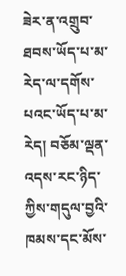ཟེར་ན་འགྲུབ་ཐབས་ཡོད་པ་མ་རེད་ལ་དགོས་པའང་ཡོད་པ་མ་རེད། བཅོམ་ལྡན་འདས་རང་ཉིད་ཀྱིས་གདུལ་བྱའི་ཁམས་དང་མོས་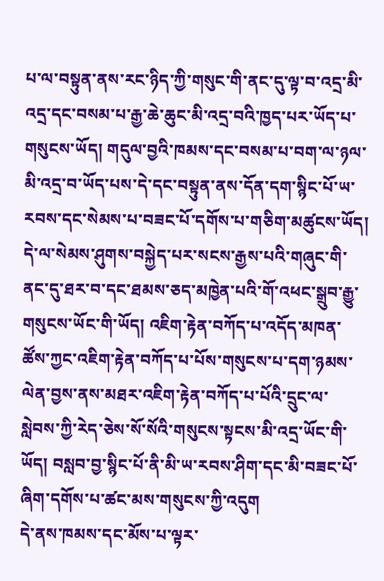པ་ལ་བསྟུན་ནས་རང་ཉིད་ཀྱི་གསུང་གི་ནང་དུ་ལྟ་བ་འདྲ་མི་འདྲ་དང་བསམ་པ་རྒྱ་ཆེ་ཆུང་མི་འདྲ་བའི་ཁྱད་པར་ཡོད་པ་གསུངས་ཡོད། གདུལ་བྱའི་ཁམས་དང་བསམ་པ་བག་ལ་ཉལ་མི་འདྲ་བ་ཡོད་པས་དེ་དང་བསྟུན་ནས་དོན་དག་སྙིང་པོ་ཡ་རབས་དང་སེམས་པ་བཟང་པོ་དགོས་པ་གཅིག་མཚུངས་ཡོད། དེ་ལ་སེམས་ཤུགས་བསྐྱེད་པར་སངས་རྒྱས་པའི་གཞུང་གི་ནང་དུ་ཐར་བ་དང་ཐམས་ཅད་མཁྱེན་པའི་གོ་འཕང་སྒྲུབ་རྒྱུ་གསུངས་ཡོང་གི་ཡོད། འཇིག་རྟེན་བཀོད་པ་འདོད་མཁན་ཚོས་ཀྱང་འཇིག་རྟེན་བཀོད་པ་པོས་གསུངས་པ་དག་ཉམས་ལེན་བྱས་ནས་མཐར་འཇིག་རྟེན་བཀོད་པ་པོའི་དྲུང་ལ་སླེབས་ཀྱི་རེད་ཅེས་སོ་སོའི་གསུངས་སྟངས་མི་འདྲ་ཡོང་གི་ཡོད། བསླབ་བྱ་སྙིང་པོ་ནི་མི་ཡ་རབས་ཤིག་དང་མི་བཟང་པོ་ཞིག་དགོས་པ་ཚང་མས་གསུངས་ཀྱི་འདུག
དེ་ནས་ཁམས་དང་མོས་པ་ལྟར་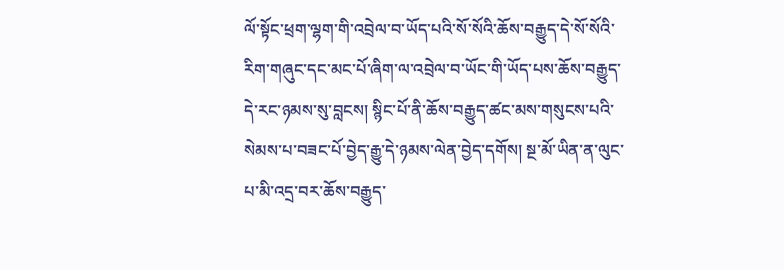ལོ་སྟོང་ཕྲག་ལྷག་གི་འབྲེལ་བ་ཡོད་པའི་སོ་སོའི་ཆོས་བརྒྱུད་དེ་སོ་སོའི་རིག་གཞུང་དང་མང་པོ་ཞིག་ལ་འབྲེལ་བ་ཡོང་གི་ཡོད་པས་ཆོས་བརྒྱུད་དེ་རང་ཉམས་སུ་བླངས། སྙིང་པོ་ནི་ཆོས་བརྒྱུད་ཚང་མས་གསུངས་པའི་སེམས་པ་བཟང་པོ་བྱེད་རྒྱུ་དེ་ཉམས་ལེན་བྱེད་དགོས། སྔ་མོ་ཡིན་ན་ལུང་པ་མི་འདྲ་བར་ཆོས་བརྒྱུད་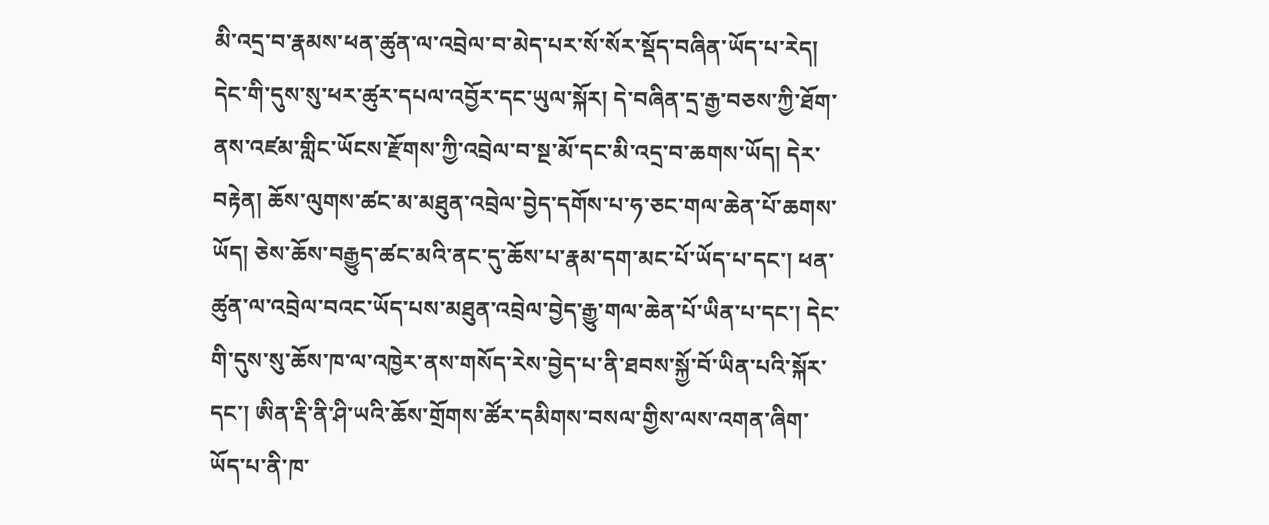མི་འདྲ་བ་རྣམས་ཕན་ཚུན་ལ་འབྲེལ་བ་མེད་པར་སོ་སོར་སྡོད་བཞིན་ཡོད་པ་རེད། དེང་གི་དུས་སུ་ཕར་ཚུར་དཔལ་འབྱོར་དང་ཡུལ་སྐོར། དེ་བཞིན་དྲ་རྒྱ་བཅས་ཀྱི་ཐོག་ནས་འཛམ་གླིང་ཡོངས་རྫོགས་ཀྱི་འབྲེལ་བ་སྔ་མོ་དང་མི་འདྲ་བ་ཆགས་ཡོད། དེར་བརྟེན། ཆོས་ལུགས་ཚང་མ་མཐུན་འབྲེལ་བྱེད་དགོས་པ་ཧ་ཅང་གལ་ཆེན་པོ་ཆགས་ཡོད། ཅེས་ཆོས་བརྒྱུད་ཚང་མའི་ནང་དུ་ཆོས་པ་རྣམ་དག་མང་པོ་ཡོད་པ་དང་། ཕན་ཚུན་ལ་འབྲེལ་བའང་ཡོད་པས་མཐུན་འབྲེལ་བྱེད་རྒྱུ་གལ་ཆེན་པོ་ཡིན་པ་དང་། དེང་གི་དུས་སུ་ཆོས་ཁ་ལ་འཁྱེར་ནས་གསོད་རེས་བྱེད་པ་ནི་ཐབས་སྐྱོ་བོ་ཡིན་པའི་སྐོར་དང་། ཨིན་རྡི་ནི་ཤི་ཡའི་ཆོས་གྲོགས་ཚོར་དམིགས་བསལ་གྱིས་ལས་འགན་ཞིག་ཡོད་པ་ནི་ཁ་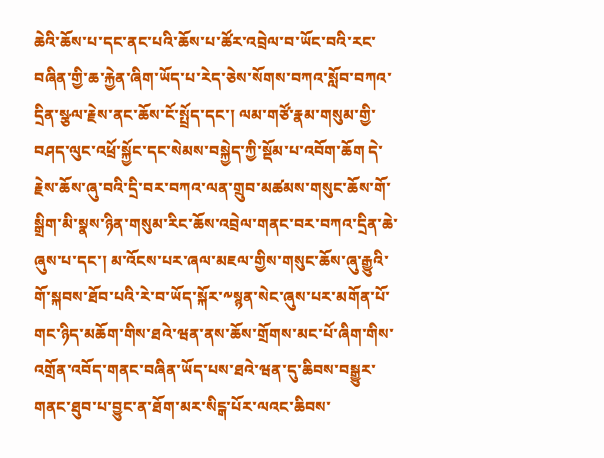ཆེའི་ཆོས་པ་དང་ནང་པའི་ཆོས་པ་ཚོར་འབྲེལ་བ་ཡོང་བའི་རང་བཞིན་གྱི་ཆ་རྐྱེན་ཞིག་ཡོད་པ་རེད་ཅེས་སོགས་བཀའ་སློབ་བཀའ་དྲིན་སྩལ་རྗེས་ནང་ཆོས་ངོ་སྤྲོད་དང་། ལམ་གཙོ་རྣམ་གསུམ་གྱི་བཤད་ལུང་འཕྲོ་སྐྱོང་དང་སེམས་བསྐྱེད་ཀྱི་སྡོམ་པ་འབོག་ཆོག དེ་རྗེས་ཆོས་ཞུ་བའི་དྲི་བར་བཀའ་ལན་གྲུབ་མཚམས་གསུང་ཆོས་གོ་སྒྲིག་མི་སྣས་ཉིན་གསུམ་རིང་ཆོས་འབྲེལ་གནང་བར་བཀའ་དྲིན་ཆེ་ཞུས་པ་དང་། མ་འོངས་པར་ཞལ་མཇལ་གྱིས་གསུང་ཆོས་ཞུ་རྒྱུའི་གོ་སྐབས་ཐོབ་པའི་རེ་བ་ཡོད་སྐོར་༸སྙན་སེང་ཞུས་པར་མགོན་པོ་གང་ཉིད་མཆོག་གིས་ཐའེ་ཝན་ནས་ཆོས་གྲོགས་མང་པོ་ཞིག་གིས་འགྲོན་འབོད་གནང་བཞིན་ཡོད་པས་ཐའེ་ཝན་དུ་ཆིབས་བསྒྱུར་གནང་ཐུབ་པ་བྱུང་ན་ཐོག་མར་སིངྒ་པོར་ལའང་ཆིབས་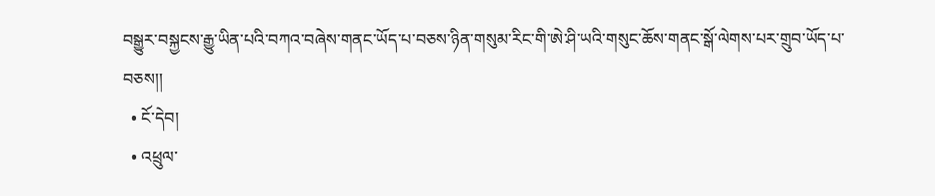བསྒྱུར་བསྐྱངས་རྒྱུ་ཡིན་པའི་བཀའ་བཞེས་གནང་ཡོད་པ་བཅས་ཉིན་གསུམ་རིང་གི་ཨེ་ཤི་ཡའི་གསུང་ཆོས་གནང་སྒོ་ལེགས་པར་གྲུབ་ཡོད་པ་བཅས།།
  • ངོ་དེབ།
  • འཕྲུལ་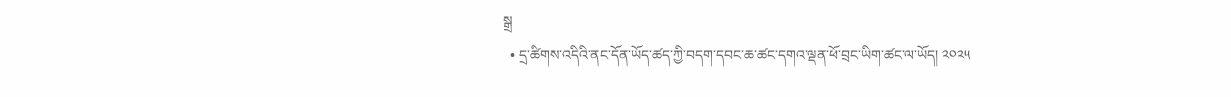སྒྲ
  • དྲ་ཚིགས་འདིའི་ནང་དོན་ཡོད་ཚད་ཀྱི་བདག་དབང་ཆ་ཚང་དགའ་ལྡན་ཕོ་བྲང་ཡིག་ཚང་ལ་ཡོད། ༢༠༢༥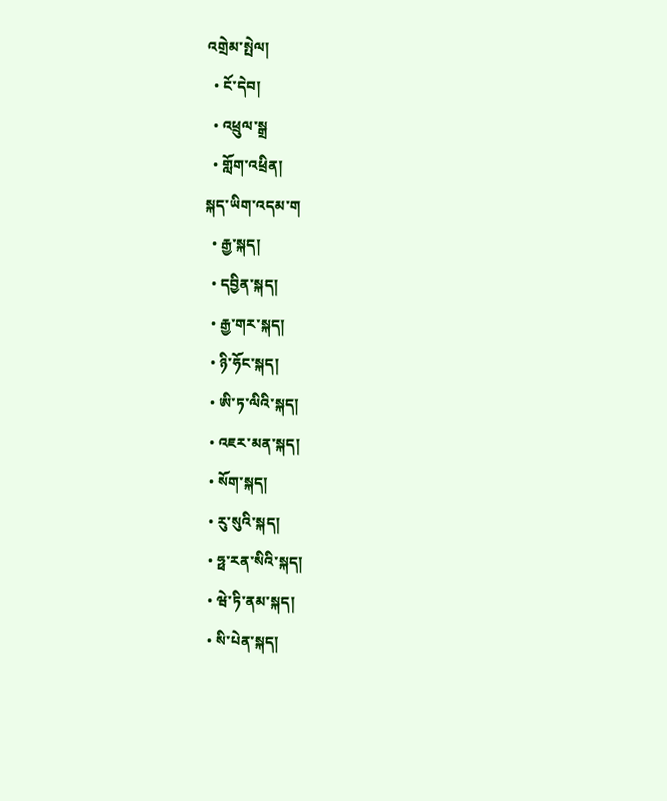འགྲེམ་སྤེལ།
  • ངོ་དེབ།
  • འཕྲུལ་སྒྲ
  • གློག་འཕྲིན།
སྐད་ཡིག་འདམ་ག
  • རྒྱ་སྐད།
  • དབྱིན་སྐད།
  • རྒྱ་གར་སྐད།
  • ཉི་ཧོང་སྐད།
  • ཨི་ཏ་ལིའི་སྐད།
  • འཇར་མན་སྐད།
  • སོག་སྐད།
  • རུ་སུའི་སྐད།
  • ཧྥ་རན་སིའི་སྐད།
  • ཝེ་ཏི་ནམ་སྐད།
  • སི་པེན་སྐད།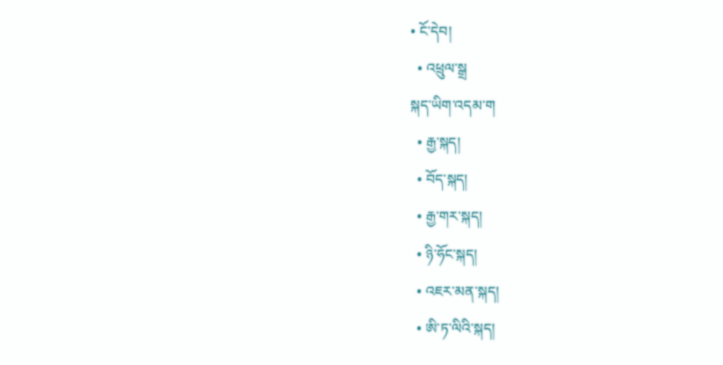• ངོ་དེབ།
  • འཕྲུལ་སྒྲ
སྐད་ཡིག་འདམ་ག
  • རྒྱ་སྐད།
  • བོད་སྐད།
  • རྒྱ་གར་སྐད།
  • ཉི་ཧོང་སྐད།
  • འཇར་མན་སྐད།
  • ཨི་ཏ་ལིའི་སྐད།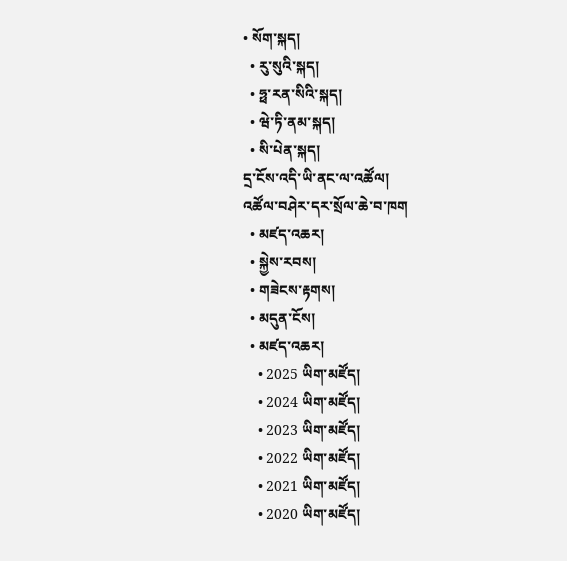• སོག་སྐད།
  • རུ་སུའི་སྐད།
  • ཧྥ་རན་སིའི་སྐད།
  • ཝེ་ཏི་ནམ་སྐད།
  • སི་པེན་སྐད།
དྲ་ངོས་འདི་ཡི་ནང་ལ་འཚོལ།
འཚོལ་བཤེར་དར་སྲོལ་ཆེ་བ་ཁག
  • མཛད་འཆར།
  • སྐྱེས་རབས།
  • གཟེངས་རྟགས།
  • མདུན་ངོས།
  • མཛད་འཆར།
    • 2025 ཡིག་མཛོད།
    • 2024 ཡིག་མཛོད།
    • 2023 ཡིག་མཛོད།
    • 2022 ཡིག་མཛོད།
    • 2021 ཡིག་མཛོད།
    • 2020 ཡིག་མཛོད།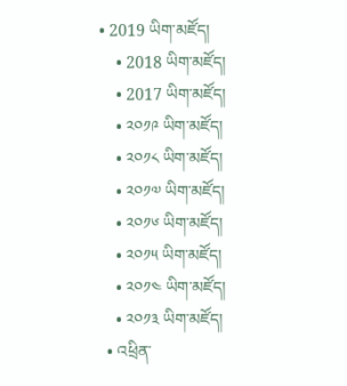• 2019 ཡིག་མཛོད།
    • 2018 ཡིག་མཛོད།
    • 2017 ཡིག་མཛོད།
    • ༢༠༡༩ ཡིག་མཛོད།
    • ༢༠༡༨ ཡིག་མཛོད།
    • ༢༠༡༧ ཡིག་མཛོད།
    • ༢༠༡༦ ཡིག་མཛོད།
    • ༢༠༡༥ ཡིག་མཛོད།
    • ༢༠༡༤ ཡིག་མཛོད།
    • ༢༠༡༣ ཡིག་མཛོད།
  • འཕྲིན་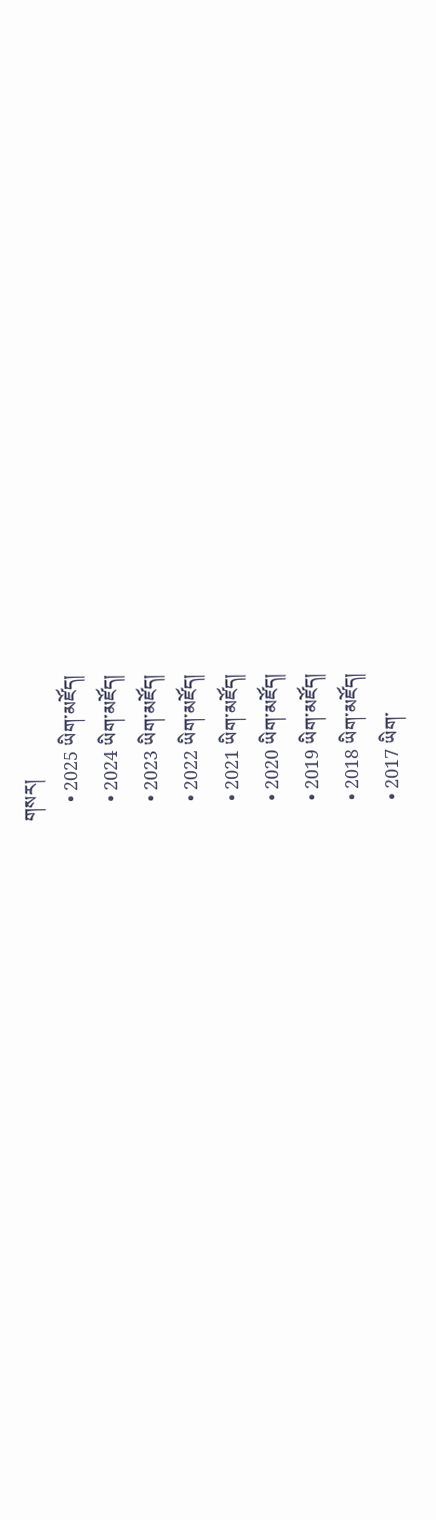གསར།
    • 2025 ཡིག་མཛོད།
    • 2024 ཡིག་མཛོད།
    • 2023 ཡིག་མཛོད།
    • 2022 ཡིག་མཛོད།
    • 2021 ཡིག་མཛོད།
    • 2020 ཡིག་མཛོད།
    • 2019 ཡིག་མཛོད།
    • 2018 ཡིག་མཛོད།
    • 2017 ཡིག་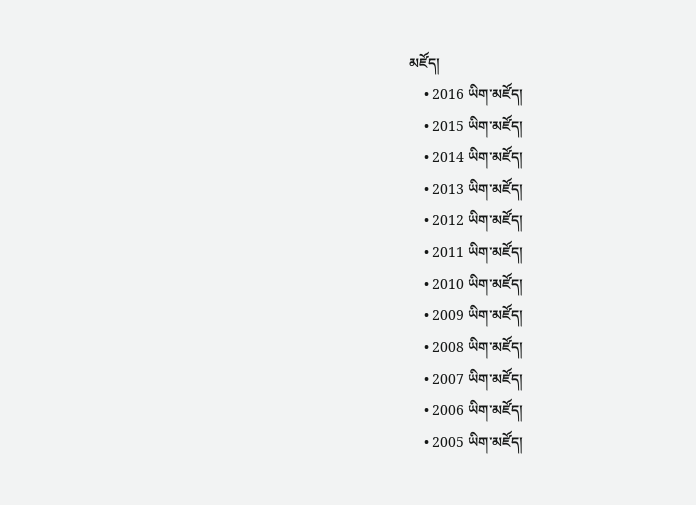མཛོད།
    • 2016 ཡིག་མཛོད།
    • 2015 ཡིག་མཛོད།
    • 2014 ཡིག་མཛོད།
    • 2013 ཡིག་མཛོད།
    • 2012 ཡིག་མཛོད།
    • 2011 ཡིག་མཛོད།
    • 2010 ཡིག་མཛོད།
    • 2009 ཡིག་མཛོད།
    • 2008 ཡིག་མཛོད།
    • 2007 ཡིག་མཛོད།
    • 2006 ཡིག་མཛོད།
    • 2005 ཡིག་མཛོད།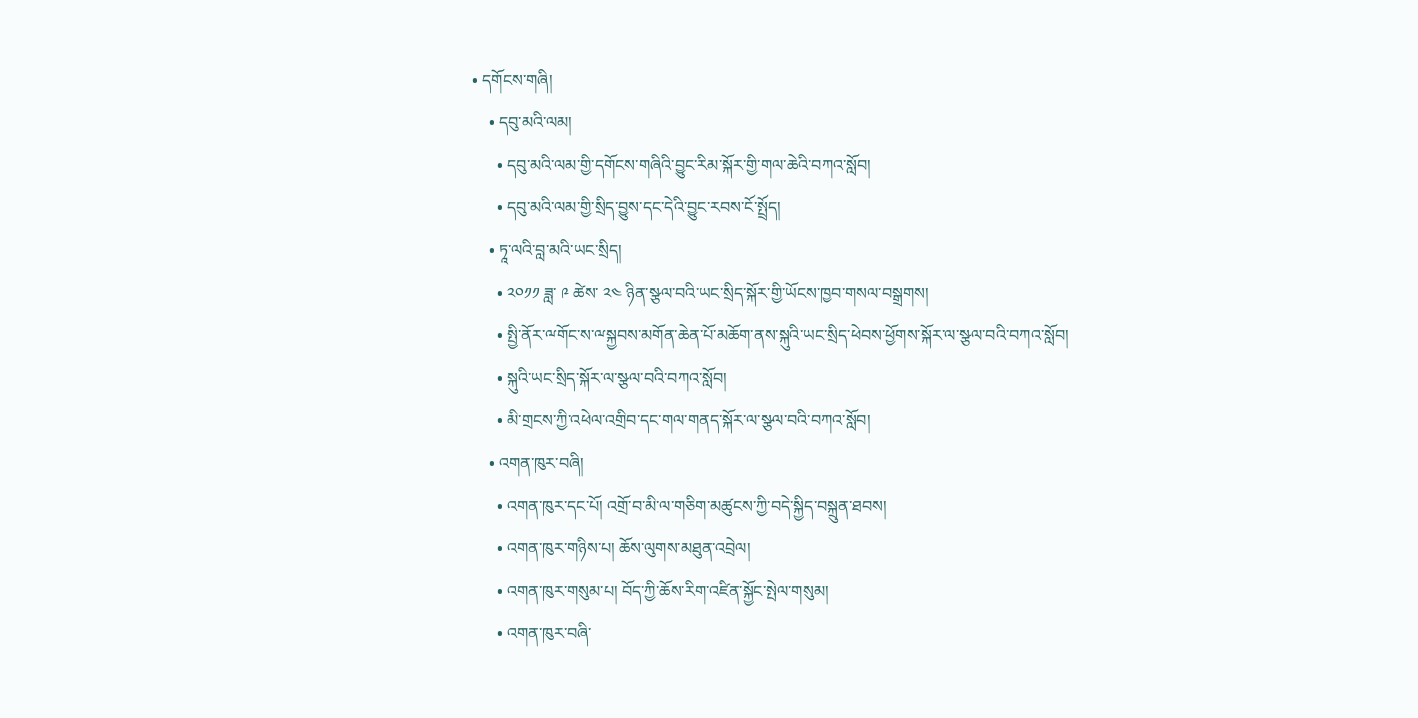• དགོངས་གཞི།
    • དབུ་མའི་ལམ།
      • དབུ་མའི་ལམ་གྱི་དགོངས་གཞིའི་བྱུང་རིམ་སྐོར་གྱི་གལ་ཆེའི་བཀའ་སློབ།
      • དབུ་མའི་ལམ་གྱི་སྲིད་བྱུས་དང་དེའི་བྱུང་རབས་ངོ་སྤྲོད།
    • ཏཱ་ལའི་བླ་མའི་ཡང་སྲིད།
      • ༢༠༡༡ ཟླ་ ༩ ཚེས་ ༢༤ ཉིན་སྩལ་བའི་ཡང་སྲིད་སྐོར་གྱི་ཡོངས་ཁྱབ་གསལ་བསྒྲགས།
      • སྤྱི་ནོར་ྋགོང་ས་ྋསྐྱབས་མགོན་ཆེན་པོ་མཆོག་ནས་སྐུའི་ཡང་སྲིད་ཕེབས་ཕྱོགས་སྐོར་ལ་སྩལ་བའི་བཀའ་སློབ།
      • སྐུའི་ཡང་སྲིད་སྐོར་ལ་སྩལ་བའི་བཀའ་སློབ།
      • མི་གྲངས་ཀྱི་འཕེལ་འགྲིབ་དང་གལ་གནད་སྐོར་ལ་སྩལ་བའི་བཀའ་སློབ།
    • འགན་ཁུར་བཞི།
      • འགན་ཁུར་དང་པོ། འགྲོ་བ་མི་ལ་གཅིག་མཚུངས་ཀྱི་བདེ་སྐྱིད་བསྐྲུན་ཐབས།
      • འགན་ཁུར་གཉིས་པ། ཆོས་ལུགས་མཐུན་འབྲེལ།
      • འགན་ཁུར་གསུམ་པ། བོད་ཀྱི་ཆོས་རིག་འཛིན་སྐྱོང་སྤེལ་གསུམ།
      • འགན་ཁུར་བཞི་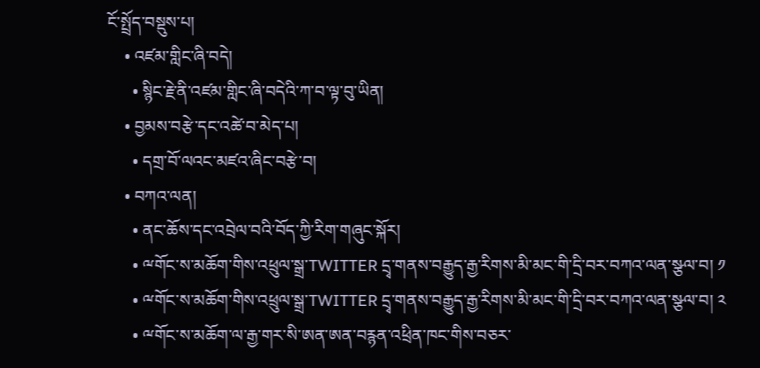ངོ་སྤྲོད་བསྡུས་པ།
    • འཛམ་གླིང་ཞི་བདེ།
      • སྙིང་རྗེ་ནི་འཛམ་གླིང་ཞི་བདེའི་ཀ་བ་ལྟ་བུ་ཡིན།
    • བྱམས་བརྩེ་དང་འཚེ་བ་མེད་པ།
      • དགྲ་བོ་ལའང་མཛའ་ཞིང་བརྩེ་བ།
    • བཀའ་ལན།
      • ནང་ཆོས་དང་འབྲེལ་བའི་བོད་ཀྱི་རིག་གཞུང་སྐོར།
      • ྋགོང་ས་མཆོག་གིས་འཕྲུལ་སྒྲ་TWITTER དྲྭ་གནས་བརྒྱུད་རྒྱ་རིགས་མི་མང་གི་དྲི་བར་བཀའ་ལན་སྩལ་བ། ༡
      • ྋགོང་ས་མཆོག་གིས་འཕྲུལ་སྒྲ་TWITTER དྲྭ་གནས་བརྒྱུད་རྒྱ་རིགས་མི་མང་གི་དྲི་བར་བཀའ་ལན་སྩལ་བ། ༢
      • ྋགོང་ས་མཆོག་ལ་རྒྱ་གར་སི་ཨན་ཨན་བརྙན་འཕྲིན་ཁང་གིས་བཅར་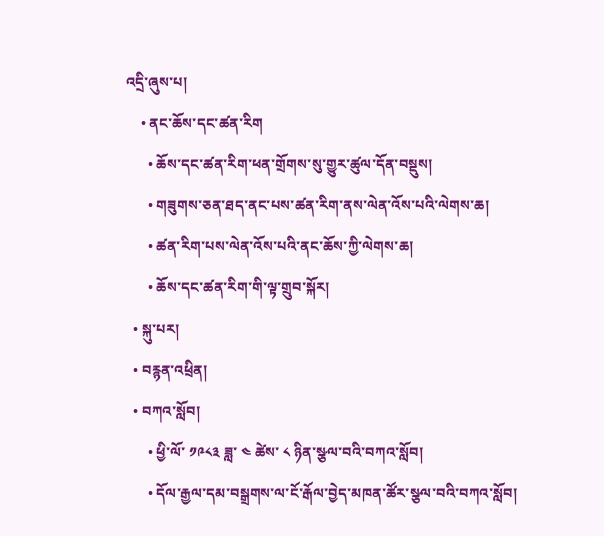འདྲི་ཞུས་པ།
    • ནང་ཆོས་དང་ཚན་རིག
      • ཆོས་དང་ཚན་རིག་ཕན་གྲོགས་སུ་གྱུར་ཚུལ་དོན་བསྡུས།
      • གཟུགས་ཅན་ཐད་ནང་པས་ཚན་རིག་ནས་ལེན་འོས་པའི་ལེགས་ཆ།
      • ཚན་རིག་པས་ལེན་འོས་པའི་ནང་ཆོས་ཀྱི་ལེགས་ཆ།
      • ཆོས་དང་ཚན་རིག་གི་ལྟ་གྲུབ་སྐོར།
  • སྐུ་པར།
  • བརྙན་འཕྲིན།
  • བཀའ་སློབ།
      • ཕྱི་ལོ་ ༡༩༨༣ ཟླ་ ༤ ཚེས་ ༨ ཉིན་སྩལ་བའི་བཀའ་སློབ།
      • དོལ་རྒྱལ་དམ་བསྒྲགས་ལ་ངོ་རྒོལ་བྱེད་མཁན་ཚོར་སྩལ་བའི་བཀའ་སློབ།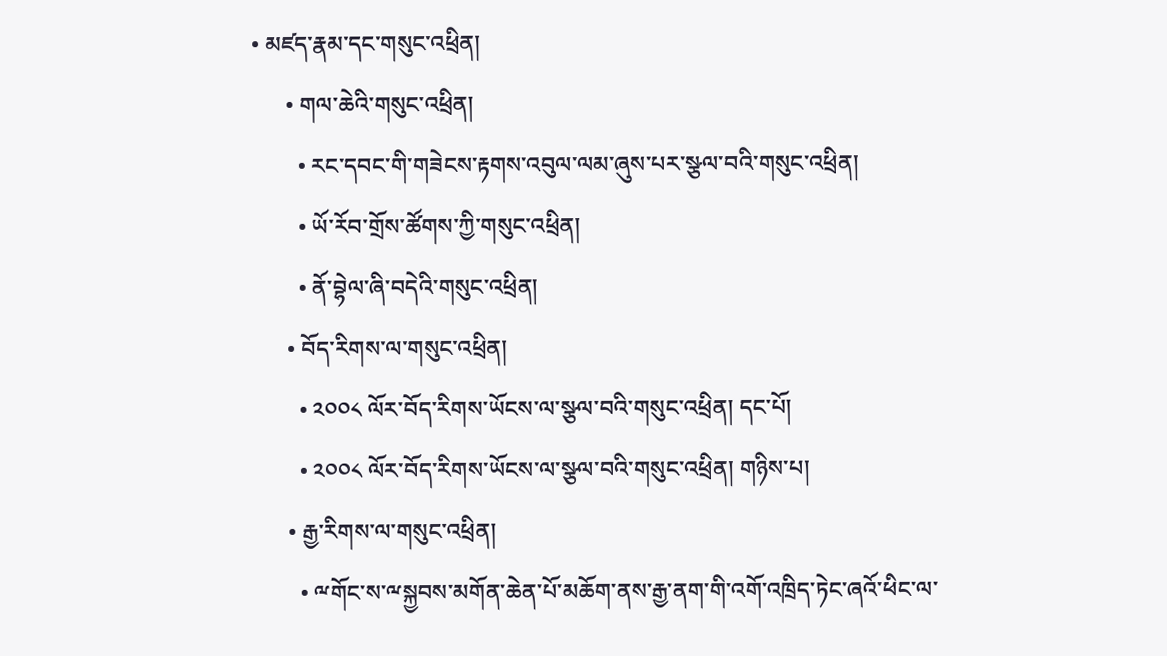• མཛད་རྣམ་དང་གསུང་འཕྲིན།
      • གལ་ཆེའི་གསུང་འཕྲིན།
        • རང་དབང་གི་གཟེངས་རྟགས་འབུལ་ལམ་ཞུས་པར་སྩལ་བའི་གསུང་འཕྲིན།
        • ཡོ་རོབ་གྲོས་ཚོགས་ཀྱི་གསུང་འཕྲིན།
        • ནོ་བྷེལ་ཞི་བདེའི་གསུང་འཕྲིན།
      • བོད་རིགས་ལ་གསུང་འཕྲིན།
        • ༢༠༠༨ ལོར་བོད་རིགས་ཡོངས་ལ་སྩལ་བའི་གསུང་འཕྲིན། དང་པོ།
        • ༢༠༠༨ ལོར་བོད་རིགས་ཡོངས་ལ་སྩལ་བའི་གསུང་འཕྲིན། གཉིས་པ།
      • རྒྱ་རིགས་ལ་གསུང་འཕྲིན།
        • ྋགོང་ས་ྋསྐྱབས་མགོན་ཆེན་པོ་མཆོག་ནས་རྒྱ་ནག་གི་འགོ་འཁྲིད་ཏེང་ཞའོ་ཕིང་ལ་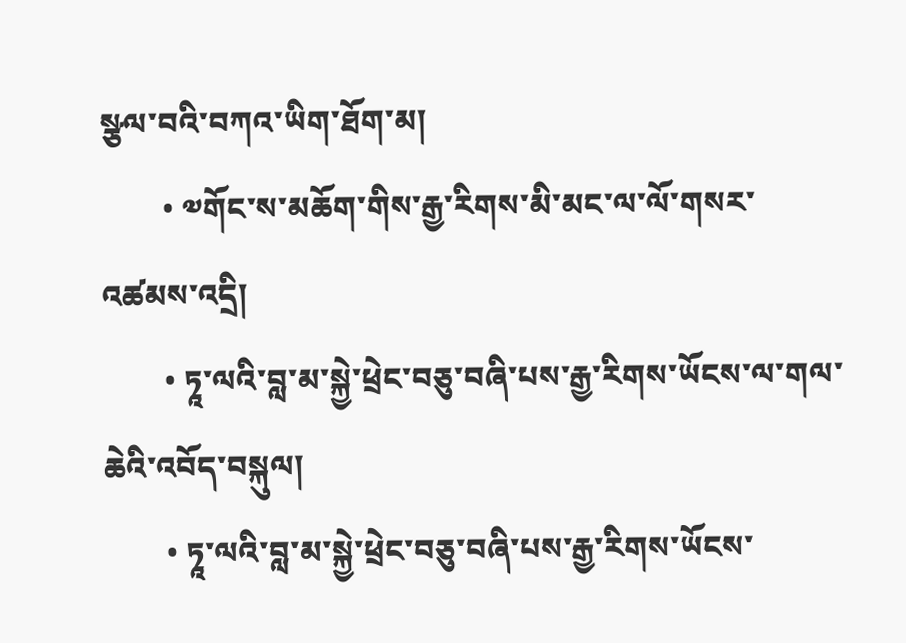སྩལ་བའི་བཀའ་ཡིག་ཐོག་མ།
        • ༧གོང་ས་མཆོག་གིས་རྒྱ་རིགས་མི་མང་ལ་ལོ་གསར་འཚམས་འདྲི།
        • ཏཱ་ལའི་བླ་མ་སྐྱེ་ཕྲེང་བཅུ་བཞི་པས་རྒྱ་རིགས་ཡོངས་ལ་གལ་ཆེའི་འབོད་བསྐུལ།
        • ཏཱ་ལའི་བླ་མ་སྐྱེ་ཕྲེང་བཅུ་བཞི་པས་རྒྱ་རིགས་ཡོངས་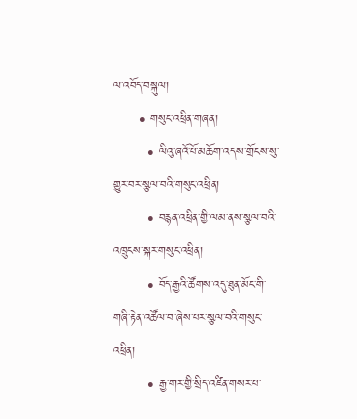ལ་འབོད་བསྐུལ།
      • གསུང་འཕྲིན་གཞན།
        • ལིའུ་ཞའོ་པོ་མཆོག་འདས་གྲོངས་སུ་གྱུར་བར་སྩལ་བའི་གསུང་འཕྲིན།
        • བརྙན་འཕྲིན་གྱི་ལམ་ནས་སྩལ་བའི་འཁྲུངས་སྐར་གསུང་འཕྲིན།
        • བོད་རྒྱའི་ཚོགས་འདུ་ཐུན་མོང་གི་གཞི་རྟེན་འཚོལ་བ་ཞེས་པར་སྩལ་བའི་གསུང་འཕྲིན།
        • རྒྱ་གར་གྱི་སྲིད་འཛིན་གསར་པ་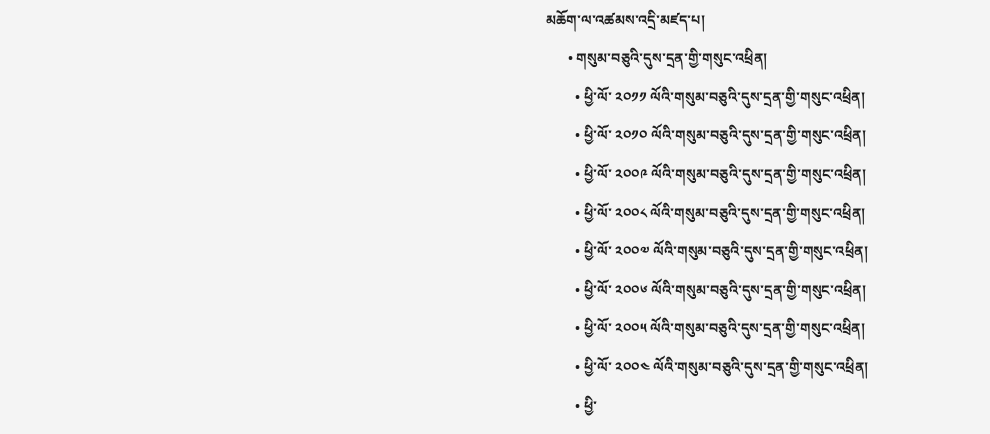མཆོག་ལ་འཚམས་འདྲི་མཛད་པ།
      • གསུམ་བཅུའི་དུས་དྲན་གྱི་གསུང་འཕྲིན།
        • ཕྱི་ལོ་ ༢༠༡༡ ལོའི་གསུམ་བཅུའི་དུས་དྲན་གྱི་གསུང་འཕྲིན།
        • ཕྱི་ལོ་ ༢༠༡༠ ལོའི་གསུམ་བཅུའི་དུས་དྲན་གྱི་གསུང་འཕྲིན།
        • ཕྱི་ལོ་ ༢༠༠༩ ལོའི་གསུམ་བཅུའི་དུས་དྲན་གྱི་གསུང་འཕྲིན།
        • ཕྱི་ལོ་ ༢༠༠༨ ལོའི་གསུམ་བཅུའི་དུས་དྲན་གྱི་གསུང་འཕྲིན།
        • ཕྱི་ལོ་ ༢༠༠༧ ལོའི་གསུམ་བཅུའི་དུས་དྲན་གྱི་གསུང་འཕྲིན།
        • ཕྱི་ལོ་ ༢༠༠༦ ལོའི་གསུམ་བཅུའི་དུས་དྲན་གྱི་གསུང་འཕྲིན།
        • ཕྱི་ལོ་ ༢༠༠༥ ལོའི་གསུམ་བཅུའི་དུས་དྲན་གྱི་གསུང་འཕྲིན།
        • ཕྱི་ལོ་ ༢༠༠༤ ལོའི་གསུམ་བཅུའི་དུས་དྲན་གྱི་གསུང་འཕྲིན།
        • ཕྱི་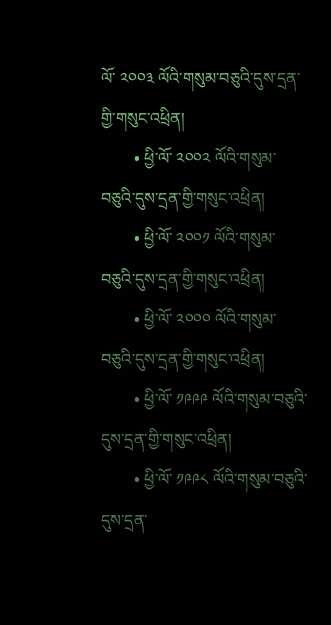ལོ་ ༢༠༠༣ ལོའི་གསུམ་བཅུའི་དུས་དྲན་གྱི་གསུང་འཕྲིན།
        • ཕྱི་ལོ་ ༢༠༠༢ ལོའི་གསུམ་བཅུའི་དུས་དྲན་གྱི་གསུང་འཕྲིན།
        • ཕྱི་ལོ་ ༢༠༠༡ ལོའི་གསུམ་བཅུའི་དུས་དྲན་གྱི་གསུང་འཕྲིན།
        • ཕྱི་ལོ་ ༢༠༠༠ ལོའི་གསུམ་བཅུའི་དུས་དྲན་གྱི་གསུང་འཕྲིན།
        • ཕྱི་ལོ་ ༡༩༩༩ ལོའི་གསུམ་བཅུའི་དུས་དྲན་གྱི་གསུང་འཕྲིན།
        • ཕྱི་ལོ་ ༡༩༩༨ ལོའི་གསུམ་བཅུའི་དུས་དྲན་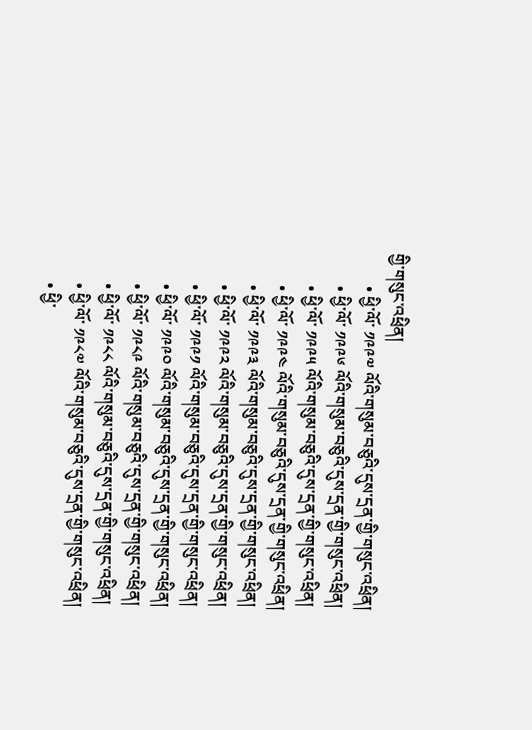གྱི་གསུང་འཕྲིན།
        • ཕྱི་ལོ་ ༡༩༩༧ ལོའི་གསུམ་བཅུའི་དུས་དྲན་གྱི་གསུང་འཕྲིན།
        • ཕྱི་ལོ་ ༡༩༩༦ ལོའི་གསུམ་བཅུའི་དུས་དྲན་གྱི་གསུང་འཕྲིན།
        • ཕྱི་ལོ་ ༡༩༩༥ ལོའི་གསུམ་བཅུའི་དུས་དྲན་གྱི་གསུང་འཕྲིན།
        • ཕྱི་ལོ་ ༡༩༩༤ ལོའི་གསུམ་བཅུའི་དུས་དྲན་གྱི་གསུང་འཕྲིན།
        • ཕྱི་ལོ་ ༡༩༩༣ ལོའི་གསུམ་བཅུའི་དུས་དྲན་གྱི་གསུང་འཕྲིན།
        • ཕྱི་ལོ་ ༡༩༩༢ ལོའི་གསུམ་བཅུའི་དུས་དྲན་གྱི་གསུང་འཕྲིན།
        • ཕྱི་ལོ་ ༡༩༩༡ ལོའི་གསུམ་བཅུའི་དུས་དྲན་གྱི་གསུང་འཕྲིན།
        • ཕྱི་ལོ་ ༡༩༩༠ ལོའི་གསུམ་བཅུའི་དུས་དྲན་གྱི་གསུང་འཕྲིན།
        • ཕྱི་ལོ་ ༡༩༨༩ ལོའི་གསུམ་བཅུའི་དུས་དྲན་གྱི་གསུང་འཕྲིན།
        • ཕྱི་ལོ་ ༡༩༨༨ ལོའི་གསུམ་བཅུའི་དུས་དྲན་གྱི་གསུང་འཕྲིན།
        • ཕྱི་ལོ་ ༡༩༨༧ ལོའི་གསུམ་བཅུའི་དུས་དྲན་གྱི་གསུང་འཕྲིན།
        • ཕྱི་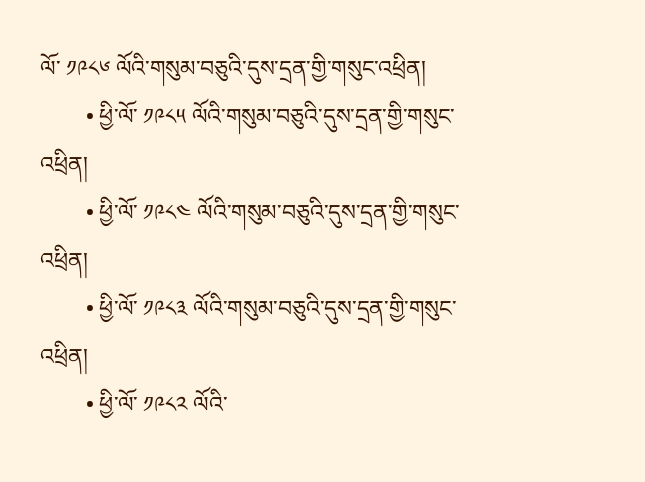ལོ་ ༡༩༨༦ ལོའི་གསུམ་བཅུའི་དུས་དྲན་གྱི་གསུང་འཕྲིན།
        • ཕྱི་ལོ་ ༡༩༨༥ ལོའི་གསུམ་བཅུའི་དུས་དྲན་གྱི་གསུང་འཕྲིན།
        • ཕྱི་ལོ་ ༡༩༨༤ ལོའི་གསུམ་བཅུའི་དུས་དྲན་གྱི་གསུང་འཕྲིན།
        • ཕྱི་ལོ་ ༡༩༨༣ ལོའི་གསུམ་བཅུའི་དུས་དྲན་གྱི་གསུང་འཕྲིན།
        • ཕྱི་ལོ་ ༡༩༨༢ ལོའི་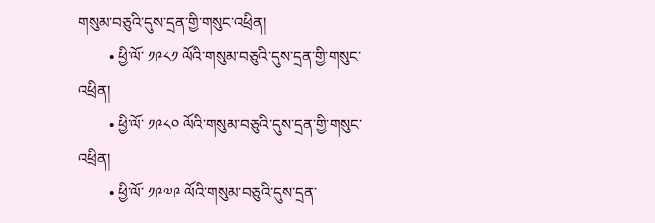གསུམ་བཅུའི་དུས་དྲན་གྱི་གསུང་འཕྲིན།
        • ཕྱི་ལོ་ ༡༩༨༡ ལོའི་གསུམ་བཅུའི་དུས་དྲན་གྱི་གསུང་འཕྲིན།
        • ཕྱི་ལོ་ ༡༩༨༠ ལོའི་གསུམ་བཅུའི་དུས་དྲན་གྱི་གསུང་འཕྲིན།
        • ཕྱི་ལོ་ ༡༩༧༩ ལོའི་གསུམ་བཅུའི་དུས་དྲན་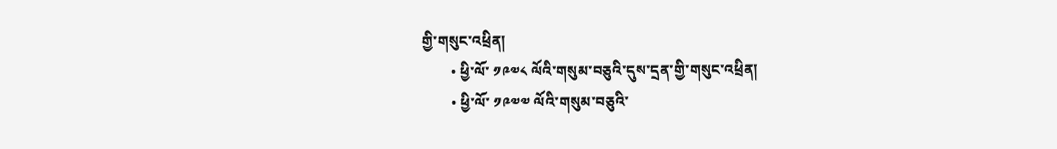གྱི་གསུང་འཕྲིན།
        • ཕྱི་ལོ་ ༡༩༧༨ ལོའི་གསུམ་བཅུའི་དུས་དྲན་གྱི་གསུང་འཕྲིན།
        • ཕྱི་ལོ་ ༡༩༧༧ ལོའི་གསུམ་བཅུའི་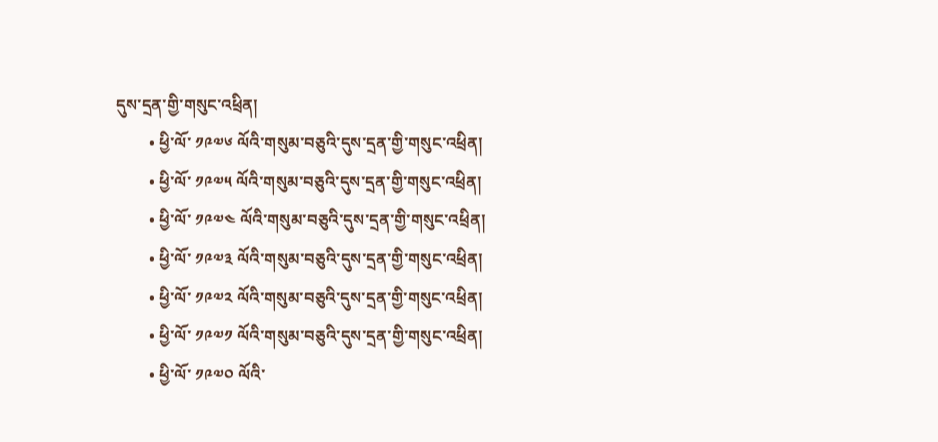དུས་དྲན་གྱི་གསུང་འཕྲིན།
        • ཕྱི་ལོ་ ༡༩༧༦ ལོའི་གསུམ་བཅུའི་དུས་དྲན་གྱི་གསུང་འཕྲིན།
        • ཕྱི་ལོ་ ༡༩༧༥ ལོའི་གསུམ་བཅུའི་དུས་དྲན་གྱི་གསུང་འཕྲིན།
        • ཕྱི་ལོ་ ༡༩༧༤ ལོའི་གསུམ་བཅུའི་དུས་དྲན་གྱི་གསུང་འཕྲིན།
        • ཕྱི་ལོ་ ༡༩༧༣ ལོའི་གསུམ་བཅུའི་དུས་དྲན་གྱི་གསུང་འཕྲིན།
        • ཕྱི་ལོ་ ༡༩༧༢ ལོའི་གསུམ་བཅུའི་དུས་དྲན་གྱི་གསུང་འཕྲིན།
        • ཕྱི་ལོ་ ༡༩༧༡ ལོའི་གསུམ་བཅུའི་དུས་དྲན་གྱི་གསུང་འཕྲིན།
        • ཕྱི་ལོ་ ༡༩༧༠ ལོའི་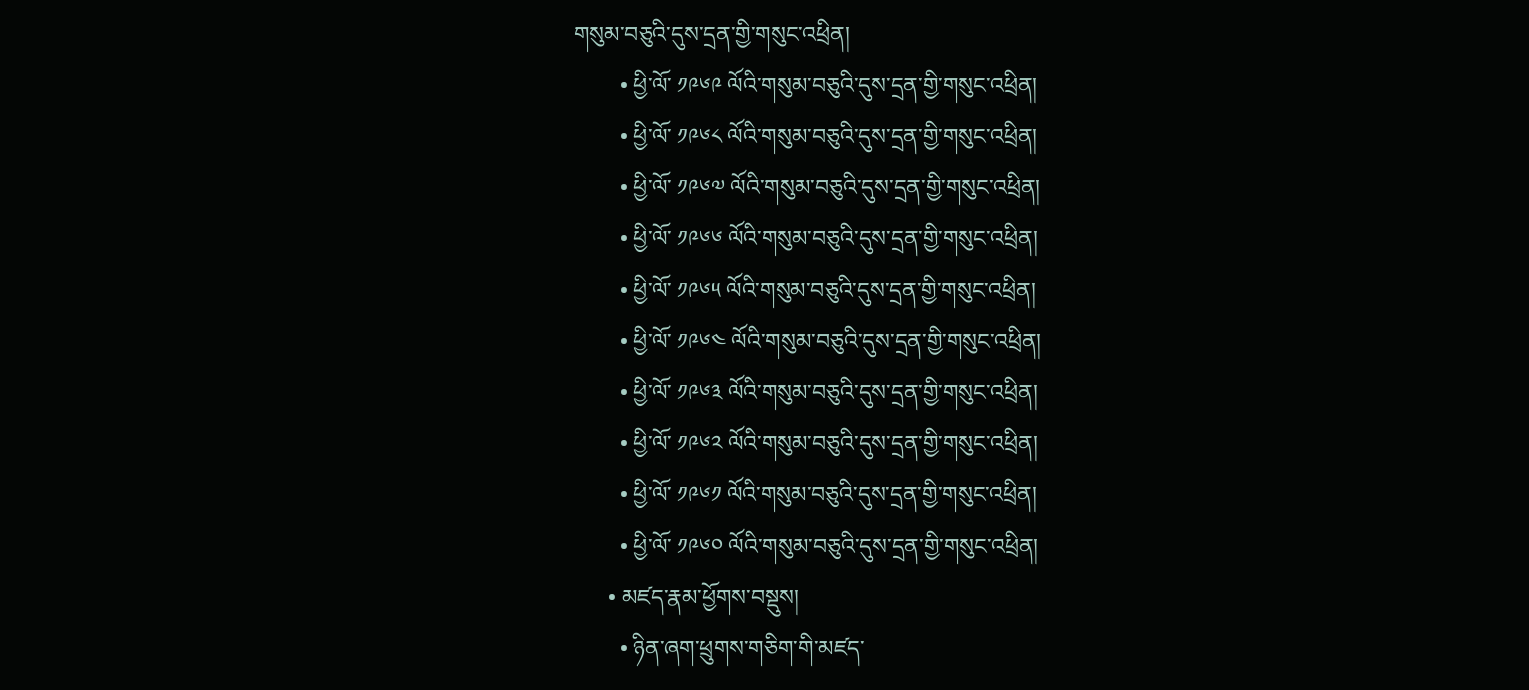གསུམ་བཅུའི་དུས་དྲན་གྱི་གསུང་འཕྲིན།
        • ཕྱི་ལོ་ ༡༩༦༩ ལོའི་གསུམ་བཅུའི་དུས་དྲན་གྱི་གསུང་འཕྲིན།
        • ཕྱི་ལོ་ ༡༩༦༨ ལོའི་གསུམ་བཅུའི་དུས་དྲན་གྱི་གསུང་འཕྲིན།
        • ཕྱི་ལོ་ ༡༩༦༧ ལོའི་གསུམ་བཅུའི་དུས་དྲན་གྱི་གསུང་འཕྲིན།
        • ཕྱི་ལོ་ ༡༩༦༦ ལོའི་གསུམ་བཅུའི་དུས་དྲན་གྱི་གསུང་འཕྲིན།
        • ཕྱི་ལོ་ ༡༩༦༥ ལོའི་གསུམ་བཅུའི་དུས་དྲན་གྱི་གསུང་འཕྲིན།
        • ཕྱི་ལོ་ ༡༩༦༤ ལོའི་གསུམ་བཅུའི་དུས་དྲན་གྱི་གསུང་འཕྲིན།
        • ཕྱི་ལོ་ ༡༩༦༣ ལོའི་གསུམ་བཅུའི་དུས་དྲན་གྱི་གསུང་འཕྲིན།
        • ཕྱི་ལོ་ ༡༩༦༢ ལོའི་གསུམ་བཅུའི་དུས་དྲན་གྱི་གསུང་འཕྲིན།
        • ཕྱི་ལོ་ ༡༩༦༡ ལོའི་གསུམ་བཅུའི་དུས་དྲན་གྱི་གསུང་འཕྲིན།
        • ཕྱི་ལོ་ ༡༩༦༠ ལོའི་གསུམ་བཅུའི་དུས་དྲན་གྱི་གསུང་འཕྲིན།
      • མཛད་རྣམ་ཕྱོགས་བསྡུས།
        • ཉིན་ཞག་ཕྲུགས་གཅིག་གི་མཛད་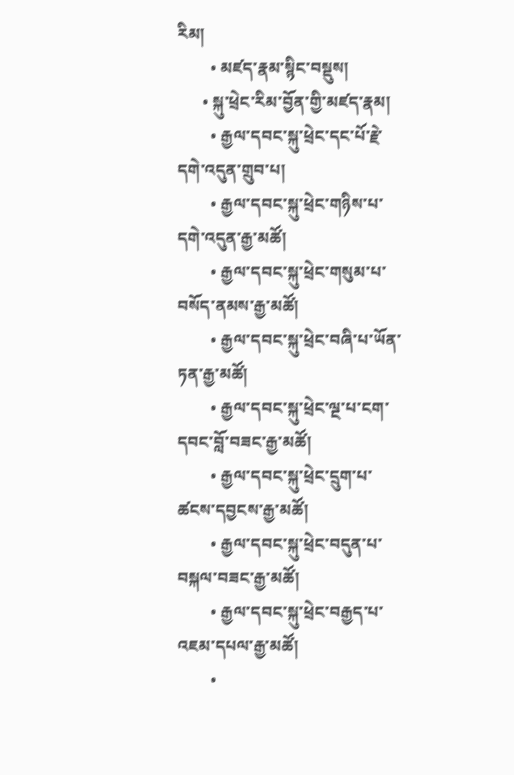རིམ།
        • མཛད་རྣམ་སྙིང་བསྡུས།
      • སྐུ་ཕྲེང་རིམ་བྱོན་གྱི་མཛད་རྣམ།
        • རྒྱལ་དབང་སྐུ་ཕྲེང་དང་པོ་རྗེ་དགེ་འདུན་གྲུབ་པ།
        • རྒྱལ་དབང་སྐུ་ཕྲེང་གཉིས་པ་དགེ་འདུན་རྒྱ་མཚོ།
        • རྒྱལ་དབང་སྐུ་ཕྲེང་གསུམ་པ་བསོད་ནམས་རྒྱ་མཚོ།
        • རྒྱལ་དབང་སྐུ་ཕྲེང་བཞི་པ་ཡོན་ཏན་རྒྱ་མཚོ།
        • རྒྱལ་དབང་སྐུ་ཕྲེང་ལྔ་པ་ངག་དབང་བློ་བཟང་རྒྱ་མཚོ།
        • རྒྱལ་དབང་སྐུ་ཕྲེང་དྲུག་པ་ཚངས་དབྱངས་རྒྱ་མཚོ།
        • རྒྱལ་དབང་སྐུ་ཕྲེང་བདུན་པ་བསྐལ་བཟང་རྒྱ་མཚོ།
        • རྒྱལ་དབང་སྐུ་ཕྲེང་བརྒྱད་པ་འཇམ་དཔལ་རྒྱ་མཚོ།
        •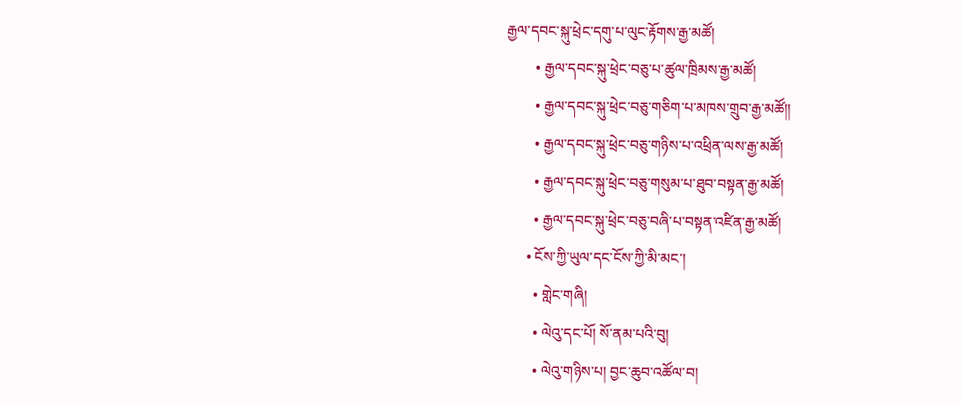རྒྱལ་དབང་སྐུ་ཕྲེང་དགུ་པ་ལུང་རྟོགས་རྒྱ་མཚོ།
        • རྒྱལ་དབང་སྐུ་ཕྲེང་བཅུ་པ་ཚུལ་ཁྲིམས་རྒྱ་མཚོ།
        • རྒྱལ་དབང་སྐུ་ཕྲེང་བཅུ་གཅིག་པ་མཁས་གྲུབ་རྒྱ་མཚོ།།
        • རྒྱལ་དབང་སྐུ་ཕྲེང་བཅུ་གཉིས་པ་འཕྲིན་ལས་རྒྱ་མཚོ།
        • རྒྱལ་དབང་སྐུ་ཕྲེང་བཅུ་གསུམ་པ་ཐུབ་བསྟན་རྒྱ་མཚོ།
        • རྒྱལ་དབང་སྐུ་ཕྲེང་བཅུ་བཞི་པ་བསྟན་འཛིན་རྒྱ་མཚོ།
      • ངོས་ཀྱི་ཡུལ་དང་ངོས་ཀྱི་མི་མང་།
        • གླེང་གཞི།
        • ལེའུ་དང་པོ། སོ་ནམ་པའི་བུ།
        • ལེའུ་གཉིས་པ། བྱང་ཆུབ་འཚོལ་བ།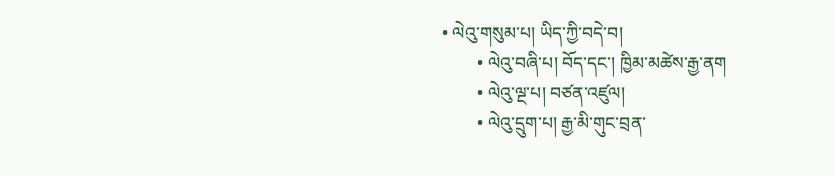• ལེའུ་གསུམ་པ། ཡིད་ཀྱི་བདེ་བ།
        • ལེའུ་བཞི་པ། བོད་དང་། ཁྱིམ་མཚེས་རྒྱ་ནག
        • ལེའུ་ལྔ་པ། བཙན་འཛུལ།
        • ལེའུ་དྲུག་པ། རྒྱ་མི་གུང་བྲན་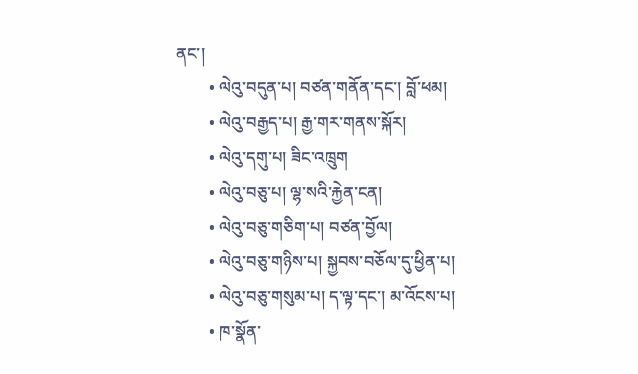ནང་།
        • ལེའུ་བདུན་པ། བཙན་གནོན་དང་། བློ་ཕམ།
        • ལེའུ་བརྒྱད་པ། རྒྱ་གར་གནས་སྐོར།
        • ལེའུ་དགུ་པ། ཟིང་འཁྲུག
        • ལེའུ་བཅུ་པ། ལྷ་སའི་རྐྱེན་ངན།
        • ལེའུ་བཅུ་གཅིག་པ། བཙན་བྱོལ།
        • ལེའུ་བཅུ་གཉིས་པ། སྐྱབས་བཅོལ་དུ་ཕྱིན་པ།
        • ལེའུ་བཅུ་གསུམ་པ། ད་ལྟ་དང་། མ་འོངས་པ།
        • ཁ་སྣོན་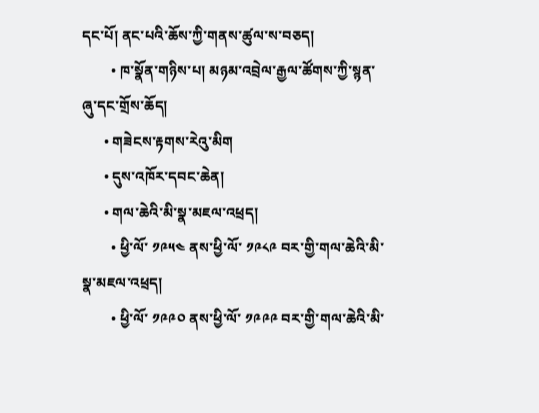དང་པོ། ནང་པའི་ཆོས་ཀྱི་གནས་ཚུལ་ས་བཅད།
        • ཁ་སྣོན་གཉིས་པ། མཉམ་འབྲེལ་རྒྱལ་ཚོགས་ཀྱི་སྙན་ཞུ་དང་གྲོས་ཆོད།
      • གཟེངས་རྟགས་རེའུ་མིག
      • དུས་འཁོར་དབང་ཆེན།
      • གལ་ཆེའི་མི་སྣ་མཇལ་འཕྲད།
        • ཕྱི་ལོ་ ༡༩༥༤ ནས་ཕྱི་ལོ་ ༡༩༨༩ བར་གྱི་གལ་ཆེའི་མི་སྣ་མཇལ་འཕྲད།
        • ཕྱི་ལོ་ ༡༩༩༠ ནས་ཕྱི་ལོ་ ༡༩༩༩ བར་གྱི་གལ་ཆེའི་མི་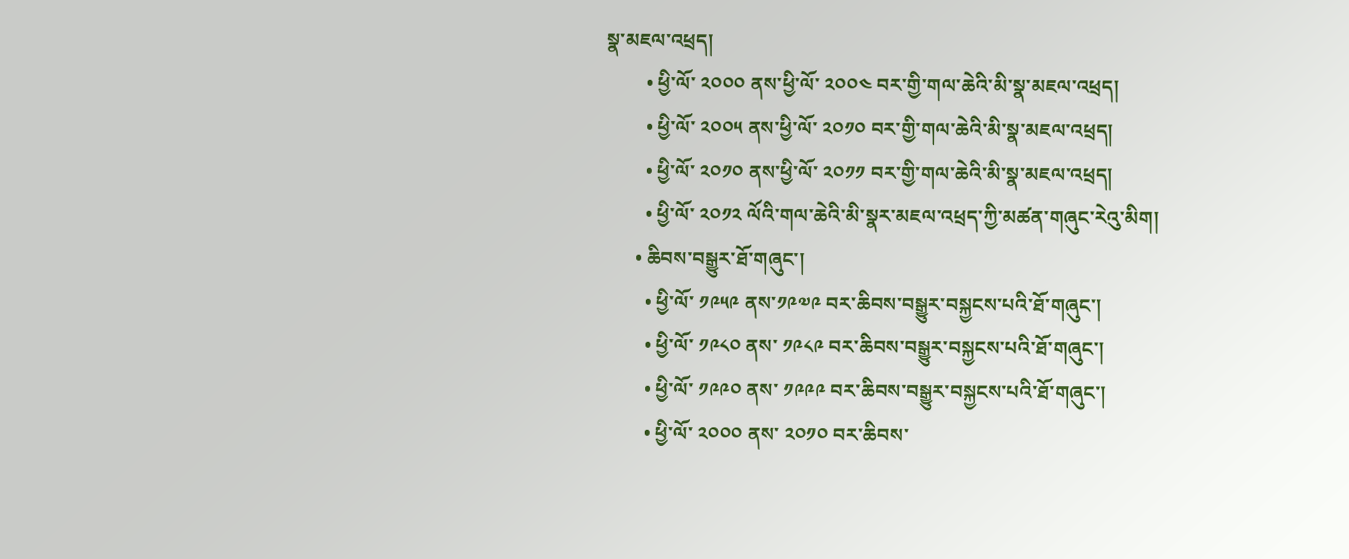སྣ་མཇལ་འཕྲད།
        • ཕྱི་ལོ་ ༢༠༠༠ ནས་ཕྱི་ལོ་ ༢༠༠༤ བར་གྱི་གལ་ཆེའི་མི་སྣ་མཇལ་འཕྲད།
        • ཕྱི་ལོ་ ༢༠༠༥ ནས་ཕྱི་ལོ་ ༢༠༡༠ བར་གྱི་གལ་ཆེའི་མི་སྣ་མཇལ་འཕྲད།
        • ཕྱི་ལོ་ ༢༠༡༠ ནས་ཕྱི་ལོ་ ༢༠༡༡ བར་གྱི་གལ་ཆེའི་མི་སྣ་མཇལ་འཕྲད།
        • ཕྱི་ལོ་ ༢༠༡༢ ལོའི་གལ་ཆེའི་མི་སྣར་མཇལ་འཕྲད་ཀྱི་མཚན་གཞུང་རེའུ་མིག།
      • ཆིབས་བསྒྱུར་ཐོ་གཞུང་།
        • ཕྱི་ལོ་ ༡༩༥༩ ནས་༡༩༧༩ བར་ཆིབས་བསྒྱུར་བསྐྱངས་པའི་ཐོ་གཞུང་།
        • ཕྱི་ལོ་ ༡༩༨༠ ནས་ ༡༩༨༩ བར་ཆིབས་བསྒྱུར་བསྐྱངས་པའི་ཐོ་གཞུང་།
        • ཕྱི་ལོ་ ༡༩༩༠ ནས་ ༡༩༩༩ བར་ཆིབས་བསྒྱུར་བསྐྱངས་པའི་ཐོ་གཞུང་།
        • ཕྱི་ལོ་ ༢༠༠༠ ནས་ ༢༠༡༠ བར་ཆིབས་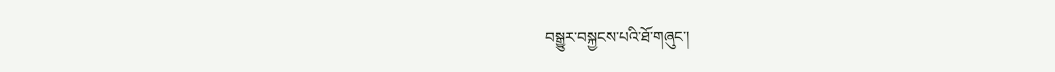བསྒྱུར་བསྐྱངས་པའི་ཐོ་གཞུང་།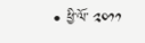• ཕྱི་ལོ་ ༢༠༡༡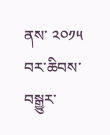ནས་ ༢༠༡༥ བར་ཆིབས་བསྒྱུར་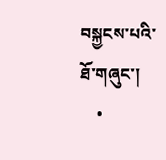བསྐྱངས་པའི་ཐོ་གཞུང་།
    •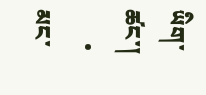ཡིག་ཚང་།
      • མང་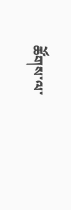ཚོགས་ལ་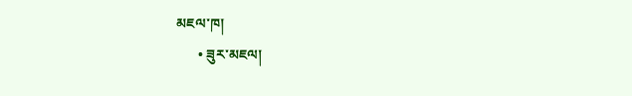མཇལ་ཁ།
      • ཟུར་མཇལ།